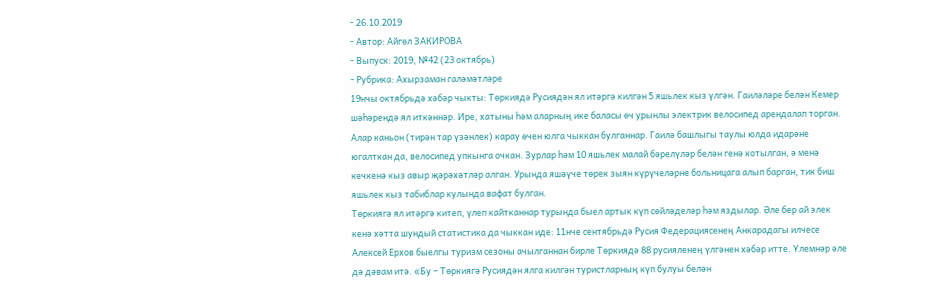- 26.10.2019
- Автор: Айгөл ЗАКИРОВА
- Выпуск: 2019, №42 (23 октябрь)
- Рубрика: Ахырзаман галәмәтләре
19нчы октябрьдә хәбәр чыкты: Төркиядә Русиядән ял итәргә килгән 5 яшьлек кыз үлгән. Гаиләләре белән Кемер шәһәрендә ял иткәннәр. Ире, хатыны һәм аларның ике баласы өч урынлы электрик велосипед арендалап торган. Алар каньон (тирән тар үзәнлек) карау өчен юлга чыккан булганнар. Гаилә башлыгы таулы юлда идарәне югалткан да, велосипед упкынга очкан. Зурлар һәм 10 яшьлек малай бәрелүләр белән генә котылган, ә менә кечкенә кыз авыр җәрәхәтләр алган. Урында яшәүче төрек зыян күрүчеләрне больницага алып барган, тик биш яшьлек кыз табиблар кулында вафат булган.
Төркиягә ял итәргә китеп, үлеп кайтканнар турында быел артык күп сөйләделәр һәм яздылар. Әле бер ай элек кенә хәтта шундый статистика да чыккан иде: 11нче сентябрьдә Русия Федерациясенең Анкарадагы илчесе Алексей Ерхов быелгы туризм сезоны ачылганнан бирле Төркиядә 88 русияленең үлгәнен хәбәр итте. Үлемнәр әле дә дәвам итә. «Бу – Төркиягә Русиядән ялга килгән туристларның күп булуы белән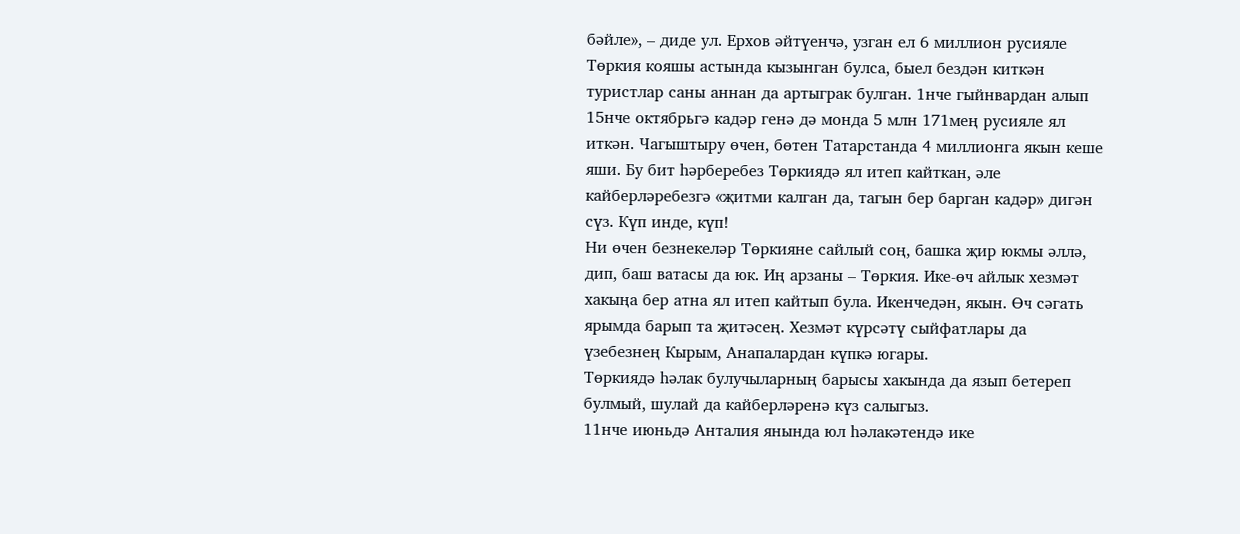бәйле», – диде ул. Ерхов әйтүенчә, узган ел 6 миллион русияле Төркия кояшы астында кызынган булса, быел бездән киткән туристлар саны аннан да артыграк булган. 1нче гыйнвардан алып 15нче октябрьгә кадәр генә дә монда 5 млн 171мең русияле ял иткән. Чагыштыру өчен, бөтен Татарстанда 4 миллионга якын кеше яши. Бу бит һәрберебез Төркиядә ял итеп кайткан, әле кайберләребезгә «җитми калган да, тагын бер барган кадәр» дигән сүз. Күп инде, күп!
Ни өчен безнекеләр Төркияне сайлый соң, башка җир юкмы әллә, дип, баш ватасы да юк. Иң арзаны – Төркия. Ике-өч айлык хезмәт хакыңа бер атна ял итеп кайтып була. Икенчедән, якын. Өч сәгать ярымда барып та җитәсең. Хезмәт күрсәтү сыйфатлары да үзебезнең Кырым, Анапалардан күпкә югары.
Төркиядә һәлак булучыларның барысы хакында да язып бетереп булмый, шулай да кайберләренә күз салыгыз.
11нче июньдә Анталия янында юл һәлакәтендә ике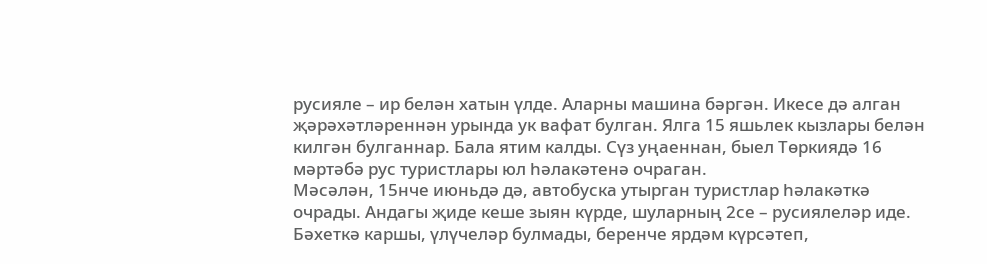русияле – ир белән хатын үлде. Аларны машина бәргән. Икесе дә алган җәрәхәтләреннән урында ук вафат булган. Ялга 15 яшьлек кызлары белән килгән булганнар. Бала ятим калды. Сүз уңаеннан, быел Төркиядә 16 мәртәбә рус туристлары юл һәлакәтенә очраган.
Мәсәлән, 15нче июньдә дә, автобуска утырган туристлар һәлакәткә очрады. Андагы җиде кеше зыян күрде, шуларның 2се – русиялеләр иде. Бәхеткә каршы, үлүчеләр булмады, беренче ярдәм күрсәтеп,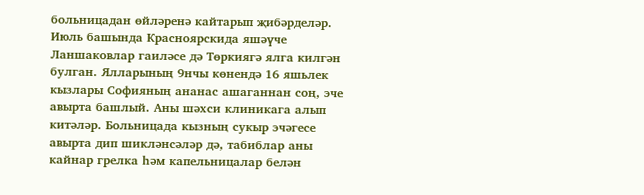больницадан өйләренә кайтарып җибәрделәр.
Июль башында Красноярскида яшәүче Ланшаковлар гаиләсе дә Төркиягә ялга килгән булган. Ялларының 9нчы көнендә 16 яшьлек кызлары Софияның ананас ашаганнан соң, эче авырта башлый. Аны шәхси клиникага алып китәләр. Больницада кызның сукыр эчәгесе авырта дип шикләнсәләр дә, табиблар аны кайнар грелка һәм капельницалар белән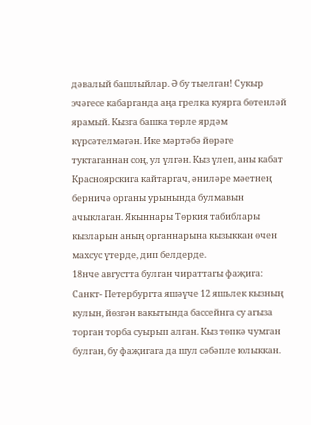дәвалый башлыйлар. Ә бу тыелган! Сукыр эчәгесе кабарганда аңа грелка куярга бөтенләй ярамый. Кызга башка төрле ярдәм күрсәтелмәгән. Ике мәртәбә йөрәге туктаганнан соң, ул үлгән. Кыз үлеп, аны кабат Красноярскига кайтаргач, әниләре мәетнең берничә органы урынында булмавын ачыклаган. Якыннары Төркия табиблары кызларын аның органнарына кызыккан өчен махсус үтерде, дип белдерде.
18нче августта булган чираттагы фаҗига: Санкт- Петербургта яшәүче 12 яшьлек кызның кулын, йөзгән вакытында бассейнга су агыза торган торба суырып алган. Кыз төпкә чумган булган, бу фаҗигага да шул сәбәпле юлыккан.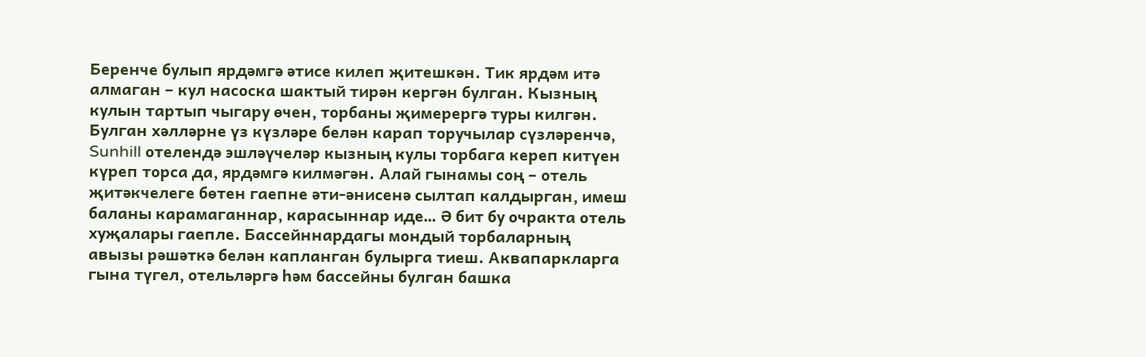Беренче булып ярдәмгә әтисе килеп җитешкән. Тик ярдәм итә алмаган – кул насоска шактый тирән кергән булган. Кызның кулын тартып чыгару өчен, торбаны җимерергә туры килгән. Булган хәлләрне үз күзләре белән карап торучылар сүзләренчә, Sunhill отелендә эшләүчеләр кызның кулы торбага кереп китүен күреп торса да, ярдәмгә килмәгән. Алай гынамы соң – отель җитәкчелеге бөтен гаепне әти-әнисенә сылтап калдырган, имеш баланы карамаганнар, карасыннар иде… Ә бит бу очракта отель хуҗалары гаепле. Бассейннардагы мондый торбаларның авызы рәшәткә белән капланган булырга тиеш. Аквапаркларга гына түгел, отельләргә һәм бассейны булган башка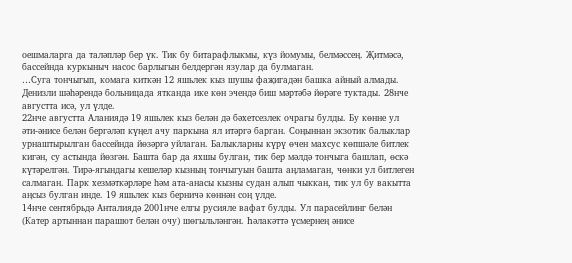оешмаларга да таләпләр бер үк. Тик бу битарафлыкмы, күз йомумы, белмәссең. Җитмәсә, бассейнда куркыныч насос барлыгын белдергән язулар да булмаган.
…Суга тончыгып, комага киткән 12 яшьлек кыз шушы фаҗигадән башка айный алмады. Денизли шәһәрендә больницада ятканда ике көн эчендә биш мәртәбә йөрәге туктады. 28нче августта исә, ул үлде.
22нче августта Аланиядә 19 яшьлек кыз белән дә бәхетсезлек очрагы булды. Бу көнне ул әти-әнисе белән бергәләп күңел ачу паркына ял итәргә барган. Соңыннан экзотик балыклар урнаштырылган бассейнда йөзәргә уйлаган. Балыкларны күрү өчен махсус көпшәле битлек кигән, су астында йөзгән. Башта бар да яхшы булган, тик бер мәлдә тончыга башлап, өскә күтәрелгән. Тирә-ягындагы кешеләр кызның тончыгуын башта аңламаган, чөнки ул битлеген салмаган. Парк хезмәткәрләре һәм ата-анасы кызны судан алып чыккан, тик ул бу вакытта аңсыз булган инде. 19 яшьлек кыз берничә көннән соң үлде.
14нче сентябрьдә Анталиядә 2001нче елгы русияле вафат булды. Ул парасейлинг белән (Катер артыннан парашют белән очу) шөгыльләнгән. Һәлакәттә үсмернең әнисе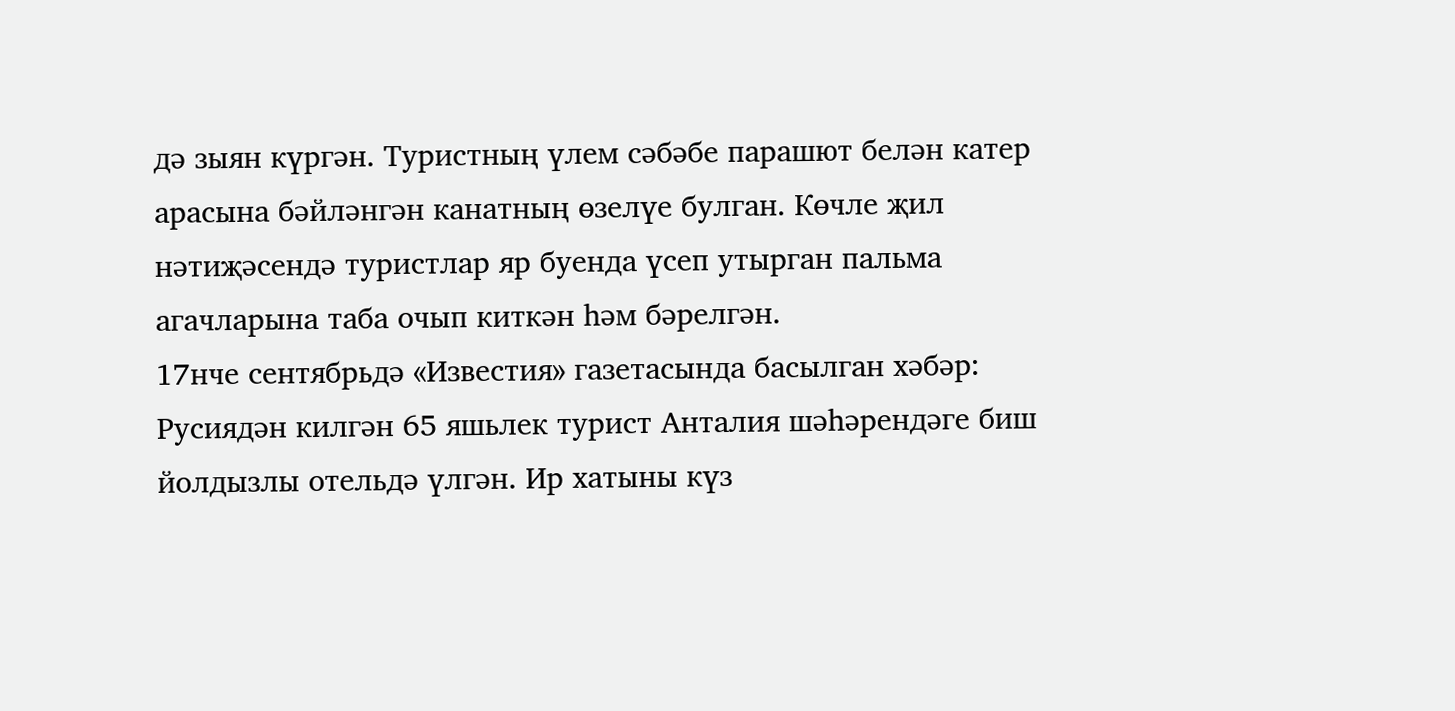дә зыян күргән. Туристның үлем сәбәбе парашют белән катер арасына бәйләнгән канатның өзелүе булган. Көчле җил нәтиҗәсендә туристлар яр буенда үсеп утырган пальма агачларына таба очып киткән һәм бәрелгән.
17нче сентябрьдә «Известия» газетасында басылган хәбәр: Русиядән килгән 65 яшьлек турист Анталия шәһәрендәге биш йолдызлы отельдә үлгән. Ир хатыны күз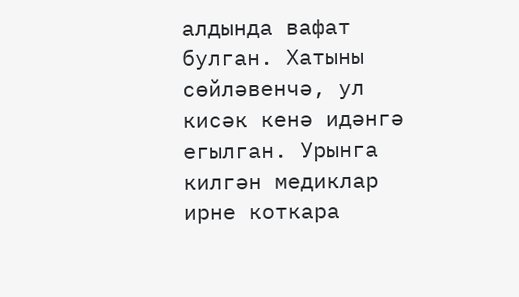алдында вафат булган. Хатыны сөйләвенчә, ул кисәк кенә идәнгә егылган. Урынга килгән медиклар ирне коткара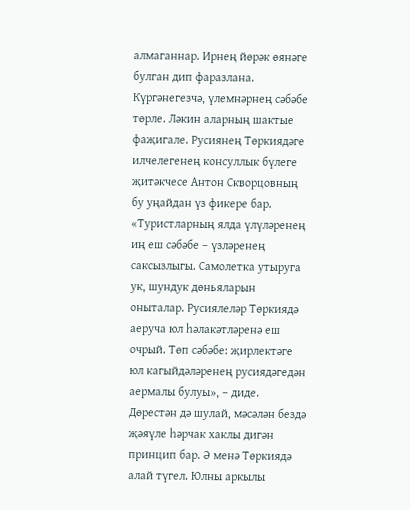алмаганнар. Ирнең йөрәк өянәге булган дип фаразлана.
Күргәнегезчә, үлемнәрнең сәбәбе төрле. Ләкин аларның шактые фаҗигале. Русиянең Төркиядәге илчелегенең консуллык бүлеге җитәкчесе Антон Скворцовның бу уңайдан үз фикере бар. «Туристларның ялда үлүләренең иң еш сәбәбе – үзләренең саксызлыгы. Самолетка утыруга ук, шундук дөньяларын оныталар. Русиялеләр Төркиядә аеруча юл һәлакәтләренә еш очрый. Төп сәбәбе: җирлектәге юл кагыйдәләренең русиядәгедән аермалы булуы», – диде.
Дөрестән дә шулай, мәсәлән бездә җәяүле һәрчак хаклы дигән принцип бар. Ә менә Төркиядә алай түгел. Юлны аркылы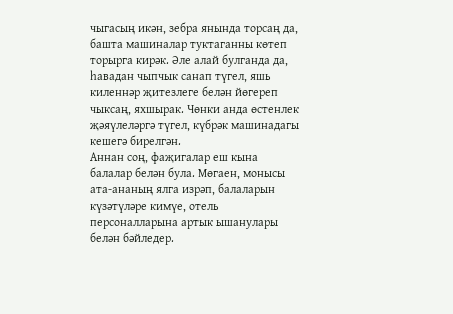чыгасың икән, зебра янында торсаң да, башта машиналар туктаганны көтеп торырга кирәк. Әле алай булганда да, һавадан чыпчык санап түгел, яшь киленнәр җитезлеге белән йөгереп чыксаң, яхшырак. Чөнки анда өстенлек җәяүлеләргә түгел, күбрәк машинадагы кешегә бирелгән.
Аннан соң, фаҗигалар еш кына балалар белән була. Мөгаен, монысы ата-ананың ялга изрәп, балаларын күзәтүләре кимүе, отель персоналларына артык ышанулары белән бәйледер.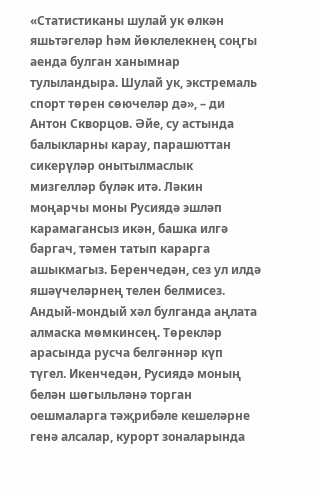«Статистиканы шулай ук өлкән яшьтәгеләр һәм йөклелекнең соңгы аенда булган ханымнар тулыландыра. Шулай ук, экстремаль спорт төрен сөючеләр дә», – ди Антон Скворцов. Әйе, су астында балыкларны карау, парашюттан сикерүләр онытылмаслык мизгелләр бүләк итә. Ләкин моңарчы моны Русиядә эшләп карамагансыз икән, башка илгә баргач, тәмен татып карарга ашыкмагыз. Беренчедән, сез ул илдә яшәүчеләрнең телен белмисез. Андый-мондый хәл булганда аңлата алмаска мөмкинсең. Төрекләр арасында русча белгәннәр күп түгел. Икенчедән, Русиядә моның белән шөгыльләнә торган оешмаларга тәҗрибәле кешеләрне генә алсалар, курорт зоналарында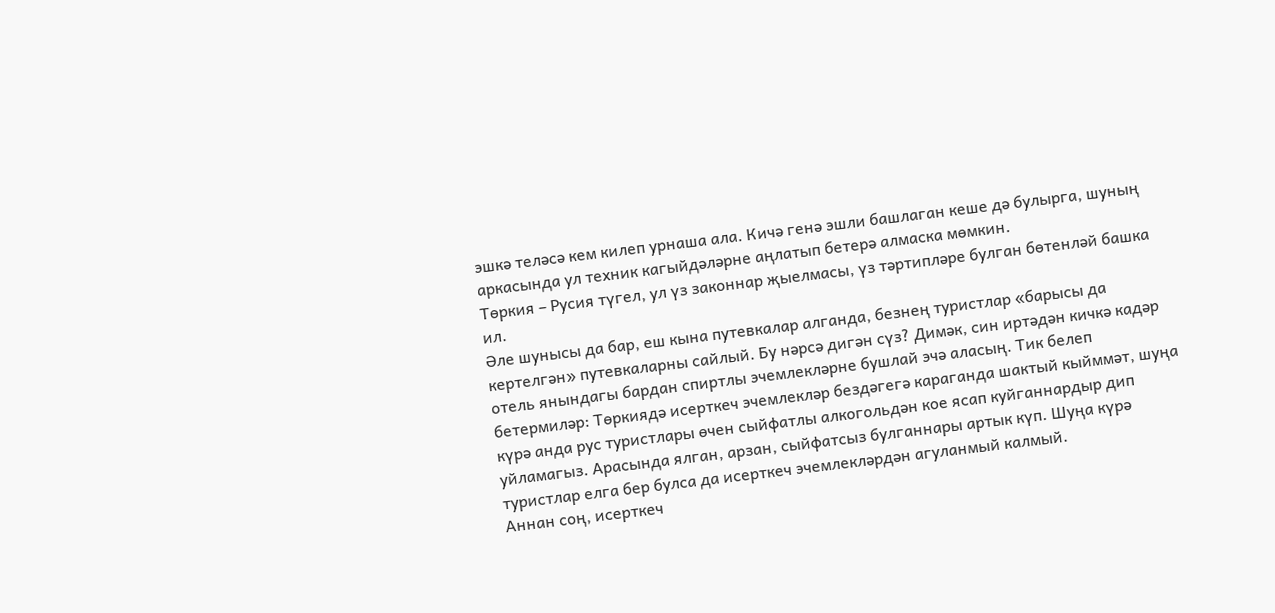эшкә теләсә кем килеп урнаша ала. Кичә генә эшли башлаган кеше дә булырга, шуның аркасында ул техник кагыйдәләрне аңлатып бетерә алмаска мөмкин.
Төркия – Русия түгел, ул үз законнар җыелмасы, үз тәртипләре булган бөтенләй башка ил.
Әле шунысы да бар, еш кына путевкалар алганда, безнең туристлар «барысы да кертелгән» путевкаларны сайлый. Бу нәрсә дигән сүз? Димәк, син иртәдән кичкә кадәр отель янындагы бардан спиртлы эчемлекләрне бушлай эчә аласың. Тик белеп бетермиләр: Төркиядә исерткеч эчемлекләр бездәгегә караганда шактый кыйммәт, шуңа күрә анда рус туристлары өчен сыйфатлы алкогольдән кое ясап куйганнардыр дип уйламагыз. Арасында ялган, арзан, сыйфатсыз булганнары артык күп. Шуңа күрә туристлар елга бер булса да исерткеч эчемлекләрдән агуланмый калмый.
Аннан соң, исерткеч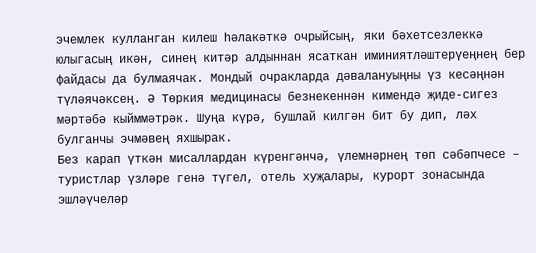эчемлек кулланган килеш һәлакәткә очрыйсың, яки бәхетсезлеккә юлыгасың икән, синең китәр алдыннан ясаткан иминиятләштерүеңнең бер файдасы да булмаячак. Мондый очракларда дәвалануыңны үз кесәңнән түләячәксең. Ә Төркия медицинасы безнекеннән кимендә җиде-сигез мәртәбә кыйммәтрәк. Шуңа күрә, бушлай килгән бит бу дип, ләх булганчы эчмәвең яхшырак.
Без карап үткән мисаллардан күренгәнчә, үлемнәрнең төп сәбәпчесе – туристлар үзләре генә түгел, отель хуҗалары, курорт зонасында эшләүчеләр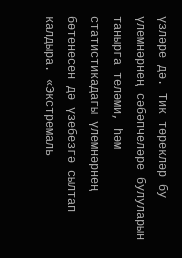үзләре дә. Тик төрекләр бу үлемнәрнең сәбәпчеләре булуларын танырга теләми, һәм статистикадагы үлемнәрнең бөтенесен дә үзебезгә сылтап калдыра. «Экстремаль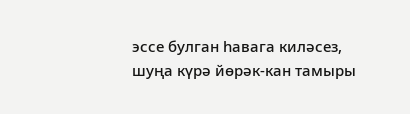эссе булган һавага киләсез, шуңа күрә йөрәк-кан тамыры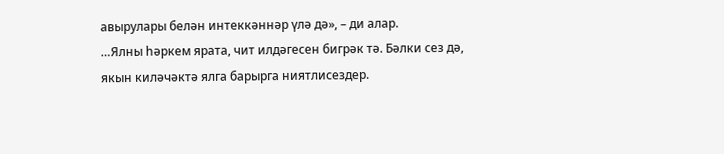авырулары белән интеккәннәр үлә дә», – ди алар.
…Ялны һәркем ярата, чит илдәгесен бигрәк тә. Бәлки сез дә, якын киләчәктә ялга барырга ниятлисездер.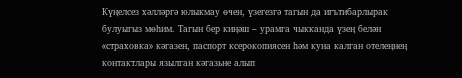Күңелсез хәлләргә юлыкмау өчен, үзегезгә тагын да игътибарлырак булуыгыз мөһим. Тагын бер киңәш – урамга чыкканда үзең белән «страховка» кәгазен, паспорт ксерокопиясен һәм куна калган отелеңнең контактлары язылган кәгазьне алып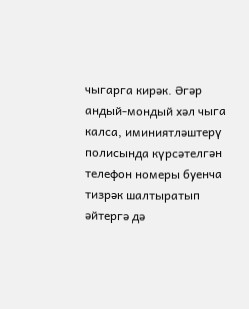чыгарга кирәк. Әгәр андый-мондый хәл чыга калса, иминиятләштерү полисында күрсәтелгән телефон номеры буенча тизрәк шалтыратып әйтергә дә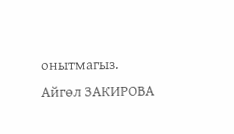онытмагыз.
Айгөл ЗАКИРОВА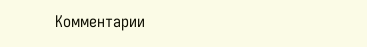Комментарии